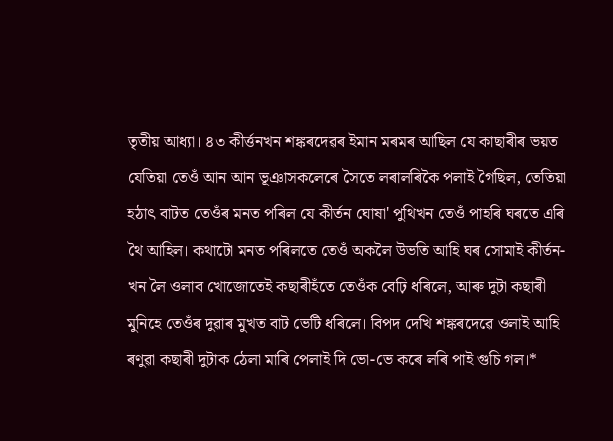তৃতীয় আধ্যা। ৪৩ কীৰ্ত্তনখন শঙ্কৰদেৱৰ ইমান মৰমৰ আছিল যে কাছাৰীৰ ভয়ত যেতিয়া তেওঁ আন আন ভূঞাসকলেৰে সৈতে লৰালৰিকৈ পলাই গৈছিল, তেতিয়া হঠাৎ বাটত তেওঁৰ মনত পৰিল যে কীৰ্তন ঘোষা' পুথিখন তেওঁ পাহৰি ঘৰতে এৰি থৈ আহিল। কথাটো মনত পৰিলতে তেওঁ অকলৈ উভতি আহি ঘৰ সোমাই কীৰ্তন- খন লৈ ওলাব খোজোতেই কছাৰীহঁতে তেওঁক বেঢ়ি ধৰিলে, আৰু দুটা কছাৰী মুনিহে তেওঁৰ দুৱাৰ মুখত বাট ভেটি ধৰিলে। বিপদ দেখি শঙ্কৰদেৱে ওলাই আহি ৰণুৱা কছাৰী দুটাক ঠেলা মাৰি পেলাই দি ভো-ভে কৰে লৰি পাই গুচি গল।*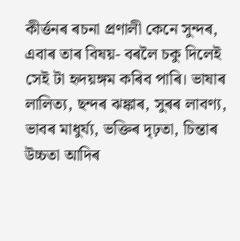কীৰ্ত্তনৰ ৰচনা প্ৰণালী কেনে সুন্দৰ, এবাৰ তাৰ বিষয়- বৰলৈ চকু দিলেই সেই টা হৃদয়ঙ্গম কৰিব পাৰি। ভাষাৰ লালিত্য, ছন্দৰ ঝঙ্কাৰ, সুৰৰ লাবণ্য, ভাবৰ মাধুৰ্য্য, ভক্তিৰ দৃঢ়তা, চিন্তাৰ উচ্চতা আদিৰ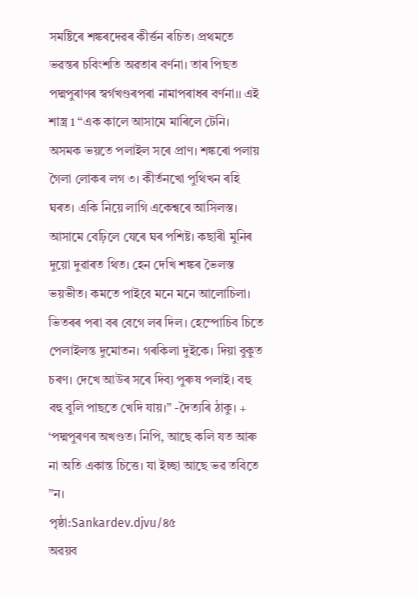সমষ্টিৰে শঙ্কৰদেৱৰ কীৰ্ত্তন ৰচিত। প্ৰথমতে ভৱন্তৰ চবিংশতি অৱতাৰ বৰ্ণনা। তাৰ পিছত পদ্মপুৰাণৰ স্বৰ্গখণ্ডৰপৰা নামাপৰাধৰ বৰ্ণনা।। এই শাস্ত্ৰ 1 “এক কালে আসামে মাৰিলে টেনি। অসমক ভয়তে পলাইল সৰে প্ৰাণ। শঙ্কৰো পলায় গৈলা লোকৰ লগ ৩। কীৰ্তনখো পুথিখন ৰহি ঘৰত। একি নিয়ে লাগি একেশ্বৰে আসিলস্ত। আসামে বেঢ়িলে যেৰে ঘৰ পশিষ্ট। কছাৰী মুনিৰ দুয়ো দুৱাৰত থিত। হেন দেখি শঙ্কৰ ভৈলস্ত ভয়ভীত। কমতে পাইবে মনে মনে আলোচিলা। ভিতৰৰ পৰা বৰ বেগে লৰ দিল। হেম্পোচিব চিতে পেলাইলন্ত দুমোতন। গৰকিলা দুইকে। দিয়া বুকুত চৰণ। দেখে আউৰ সৰে দিব্য পুৰুষ পলাই। বহু বহু বুলি পাছতে খেদি যায়।” -দৈত্যৰি ঠাকু। + ‘পদ্মপুৰণৰ অখণ্ডত। নিপি, আছে কলি যত আৰু না অতি একান্ত চিত্তে। যা ইচ্ছা আছে ভৱ তবিতে ”ন।
পৃষ্ঠা:Sankardev.djvu/৪৫
অৱয়ব